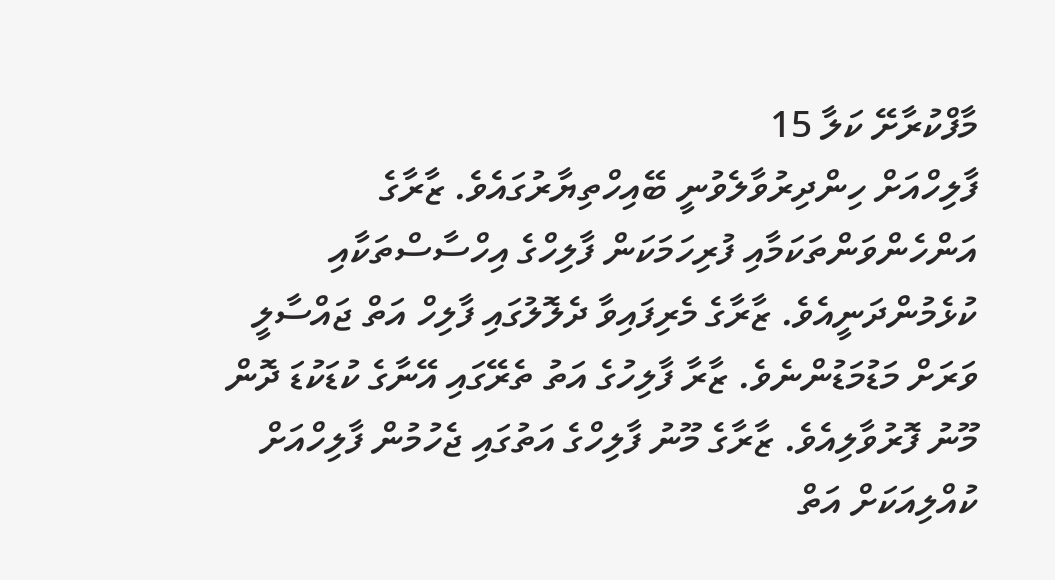މާފްކުރާށޭ ކަލާ 15
ފާލިހްއަށް ހިންދިރުވާލެވުނީ ބޭއިހްތިޔާރުގައެވެ. ޒާރާގެ އަންހެންވަންތަކަމާއި ފުރިހަމަކަން ފާލިހްގެ އިހްސާސްތަކާއި ކުޅެމުންދަނީއެވެ. ޒާރާގެ މެރިފައިވާ ދެލޮލުގައި ފާލިހް އަތް ޖައްސާލީ ވަރަށް މަޑުމަޑުންނެވެ. ޒާރާ ފާލިހުގެ އަތު ތެރޭގައި އޭނާގެ ކުޑަކުޑަ ދޮން މޫނު ފޮރުވާލިއެވެ. ޒާރާގެ މޫނު ފާލިހްގެ އަތުގައި ޖެހުމުން ފާލިހްއަށް ކުއްލިއަކަށް އަތް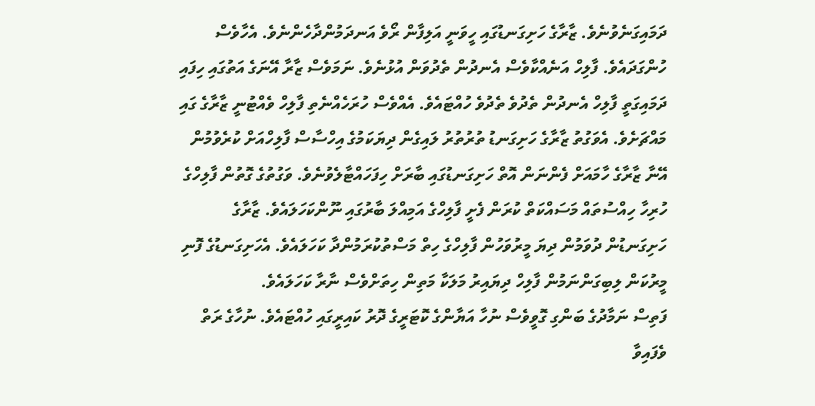ދަމައިގަނެވުނެވެ. ޒާރާގެ ހަށިގަނޑުގައި ހީވަނީ އަލިފާން ރޯވެ އަނދަމުންދާހެންނެވެ. އެހާވެސް ހުންގަދައެވެ. ފާލިހް އަނެއްކާވެސް އެނދުން ތެދުވަން އުޅުނެވެ. ނަމަވެސް ޒާރާ އޭނަގެ އަތުގައި ހިފައި ދަމައިގަތީ ފާލިހް އެނދުން ތެދުވެ ތެދުވެ ހުއްޓައެވެ. އެއްވެސް ހުރަހެއްނެތި ފާލިހް ވެއްޓުނީ ޒާރާގެ ގައި މައްޗަށެވެ. އެވަގުތު ޒާރާގެ ހަށިގަނޑު ތުރުތުރު ލައިގެން ދިޔަކަމުގެ އިހްސާސް ފާލިހްއަށް ކުރެވުމުން އޭނާ ޒާރާގެ ހާމައަށް ފެންނަން އޮތް ހަށިގަނޑުގައި ބާރަށް ހިފަހައްޓާލެވުނެވެ. ވަގުތުގެ ގޮތުން ފާލިހްގެ ހުރިހާ ހިއްސުތައް މަސައްކަތް ކުރަން ފެށީ ފާލިހްގެ އަމިއްލަ ބާރުގައި ނޫންކަހަލައެވެ. ޒާރާގެ ހަށިގަނޑުން ދުވަމުން ދިޔަ މީރުވަހުން ފާލިހްގެ ހިތް މަސްތުކުރަމުންދާ ކަހަލައެވެ. އެހަށިގަނޑުގެ ފޮނި މީރުކަން ލިބިގަންނަމުން ފާލިހް ދިޔައިރު މަލަކާ މަތިން ހިތަށްވެސް ނާރާ ކަހަލައެވެ.
ފަތިސް ނަމާދުގެ ބަންގި ގޮވީވެސް ނުހާ އަޔާންގެ ކޮޓަރީގެ ދޮރު ކައިރީގައި ހުއްޓައެވެ. ނުހާގެ ރަތް ވެފައިވާ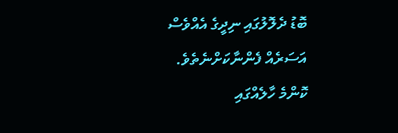ބޮޑު ދެލޮލުގައި ނިދީގެ އެއްވެސް އަސަރެއް ފެންނާކަށްނެތެވެ. ކޮންމެ ހާލެއްގައި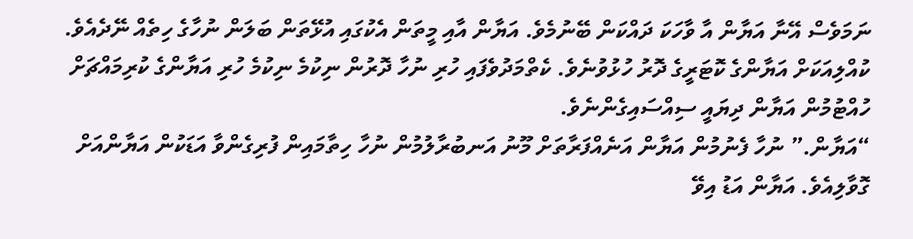ނަމަވެސް އޭނާ އަޔާން އާ ވާހަކަ ދައްކަން ބޭނުމެވެ. އަޔާން އާއި މީތަން އެކުގައި އުޅޭތަން ބަލަން ނުހާގެ ހިތެއް ނޭދެއެވެ.
ކުއްލިއަކަށް އަޔާންގެ ކޮޓަރީގެ ދޮރު ހުޅުވުނެވެ. ކެތްމަދުވެފައި ހުރި ނުހާ ދޮރުން ނިކުމެ ނިކުމެ ހުރި އަޔާންގެ ކުރިމައްޗަށް ހުއްޓުމުން އަޔާން ދިޔައީ ސިއްސައިގެންނެވެ.
“އަޔާން.” ނުހާ ފެނުމުން އަޔާން އަނެއްފަރާތަށް މޫނު އަނބުރާލުމުން ނުހާ ހިތާމައިން ފުރިގެންވާ އަޑަކުން އަޔާންއަށް ގޮވާލިއެވެ. އަޔާން އަޑު އިވޭ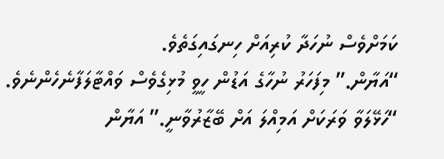ކަމަށްވެސް ނުހަދާ ކުރިއަށް ހިނގައިގަތެވެ.
“އަޔާން.” މިފަހަރު ނުހާގެ އަޑުން ހީވީ މުޅިގެވެސް ވައްޓާލަފާނެހެންނެވެ.
“ހަޅޭލަވާ ވަރަކަށް އަމިއްލަ އަށް ބޭޒާރުވާނީ.” އަޔާން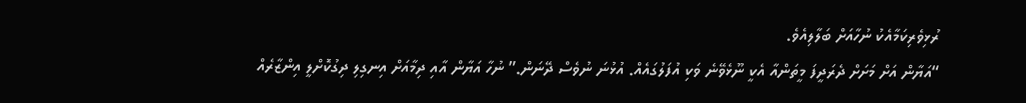ރުޅިވެރިކަމާއެކު ނުހާއަށް ބަލާލިއެވެ.
“އަޔާން އަށް މަށަށް ދެރަދީފަ މީތަންއާ އެކީ ނޫޅެވޭނެ ވަކި އުފަލުގައެއް. އުޅުނަ ނުވެސް ދޭނަން.” ނުހާ އަޔާން އާއި ދިމާއަށް އިނގިލި ދިގުކޮށްލީ އިންޒާރެއް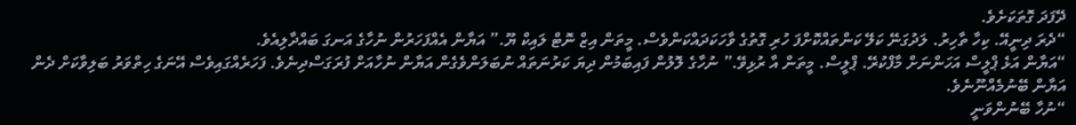ދޭފަދަ ގޮތަކަށެވެ.
“ދެރަ ދިނީއޭ. ކިހާ ތާހިރު. ލަދުގަނޭ ކަލޭ ކަންތައްކޮށްފަ ހުރި ގޮތުގެ ވާހަކަދައްކަންވެސް. މީތަން އިޒް ނޮޓް ލައިކް ޔޫ.” އަޔާން އެއްފަހަރުން ނުހާގެ އަނގަ ބައްދާލިއެވެ.
“އަޔާން އަޅެ ޕްލީސް އަހަންނަށް މާފްކުރޭ. ޕްލީސް. މީތަން އާ ރުޅިވޭ.” ނުހާގެ ލޮލުން ފައިބަމުން ދިޔަ ކަރުނަތައް ނުބަލަންވެގެން އަޔާން ނުހާއަށް ފުރަގަސްދިނެވެ. ފަހަރެއްގައިވެސް އޭނަގެ ހިތްވަރު ބަލިވާކަށް ދެން އަޔާން ބޭނުމެއްނޫނެވެ.
“ނުހާ ބޭނުންވަނީ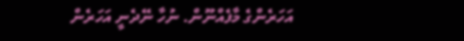އަހަރެންގެ މާފެއްނޫން. ނުހާ ނޭދެނީ އަހަރެން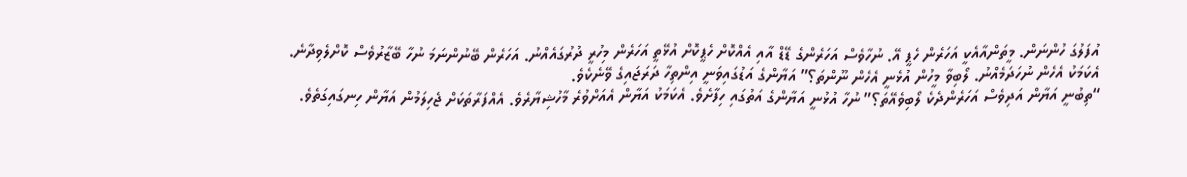އުފަލުގަ ހުންނަން. މީތަންއާއެކީ އަހަރެން ހެޕީ އޭ. ނުހާވެސް އަހަރެންގެ ޑޭޑް އާއި އެއްކޮށް ހެޕީކޮށް އުޅޭތީ އަހަރެން މިހުރީ ދުރުގައެއްނު. އަހަރެން ބޭނުންނަމަ ނުހާ ބޭޒާރުވެސް ކޮށްލެވިދާނެ. އެކަމަކު އެހެން ނުހަދަމެއްނު. ލޯބިވާ މީހުން އުޅެނީ އެހެން ނޫންތަ؟” އަޔާންގެ އަޑުގައިވަނީ އިންތިހާ ދަރަޖައިގެ ވޭނެކެވެ.
“ތިބުނީ އަޔާން އަދިވެސް އަހަރެންދެކެ ލޯބިވެއޭތަ؟” ނުހާ އުޅުނީ އަޔާންގެ އަތުގައި ހިފާށެވެ. އެކަމަކު އަޔާން އެއަށްވުރެ މާހުޝިޔާރެވެ. އެއްފަރާތަކަށް ޖެހިލަމުން އަޔާން ހިނގައިގަތެވެ.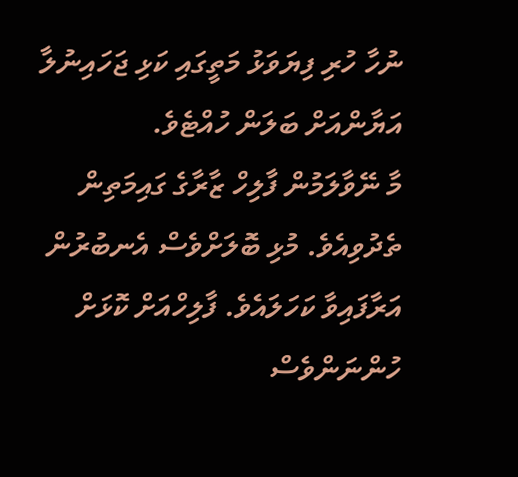ނުހާ ހުރި ފިޔަވަޅު މަތީގައި ކަޅި ޖަހައިނުލާ އަޔާންއަށް ބަލަން ހުއްޓެވެ.
މާ ނޭވާލަމުން ފާލިހް ޒާރާގެ ގައިމަތިން ތެދުވިއެވެ. މުޅި ބޮލަށްވެސް އެނބުރުން އަރާފައިވާ ކަހަލައެވެ. ފާލިހްއަށް ކޮޅަށް ހުންނަންވެސް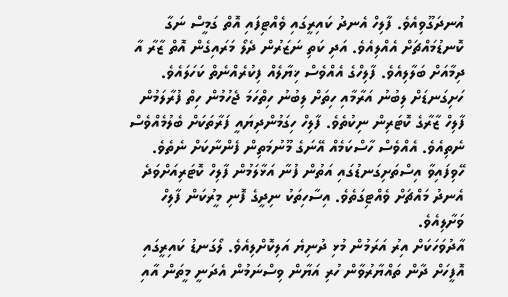އުނދަގޫވިއެވެ. ފާލިހް އެނދު ކައިރީގައި ވެއްޓިފައި އޮތް ގަމީސް ނަގާ ކޮނޑުމައްޗަށް އެއްލިއެވެ. އަދި ކަތި ނަޒަރުން ދެލޯ މަރައިގެން އޮތް ޒާރާ އާ ދިމާއަށް ބަލާލިއެވެ. ފާލިހްގެ އެއްވެސް ޚިޔާލެއް ފިކުރެއްނެތް ކަހަލައެވެ. ހަށިގަނޑަށް ލިބުނު އަރާމާއި ހިތަށް ލިބުނު ހިތްހަމަ ޖެހުމުން ހިތް ފުރާލަމުން ފާލިހް ޒާރާގެ ކޮޓަރިން ނިކުތެވެ. ފާލިހް ހިގަމުންދިޔައީ ފަރާތަކަށް ބެލުމެއްވެސް ނެތިއެވެ. އެއްވެސް ހާސްކަމެއް އޭނަގެ މޫނުމަތިން ފެންނާކަށް ނެތެވެ. ހޭވިފައިވާ އިސްތަށިގަނޑުގައި އަތުން ފުނާ އަޅާލަމުން ފާލިހް ކޮޓަރިއަށްވަދެ އެނދު މައްޗަށް ވެއްޓިގަތެވެ. އިސާހިތަކު ނިދީގެ ފޮނި މީރުކަން ފާލިހް ވަށާލިއެވެ.
އާދުވަހަކަށް އިރު އަރަމުން މުޅި ދުނިޔެ އަލިކޮށްލިއެވެ. ލޯގަނޑު ކައިރީގައި އޮފީހަށް ދާން ތައްޔާރުވާން ހުރި އަޔާން ވިސްނަމުން އެދަނީ މީތަން އާއި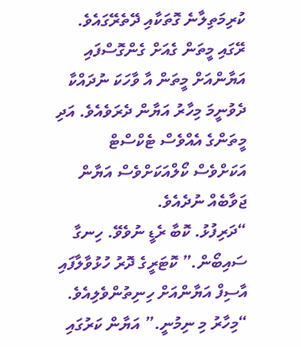ކުރިމަތިލާނެ ގޮތަކާއި ދޭތެރޭގައެވެ. ރޭގައި މީތަން ގެއަށް ގެންގޮސްފައި އަޔާންއަށް މީތަން އާ ވާހަކަ ނުދައްކާ ދެވުނީމަ މިހާރު އަޔާން ދެރަވެއެވެ. އަދި މީތަންގެ އެއްވެސް ޓެކްސްޓް އަކަށްވެސް ކޯލްއަކަށްވެސް އަޔާން ޖަވާބެއް ނުދެއެވެ.
“ދަރިފުޅު. ކޮބާ ރެޑީ ނުވެވޭ. ހިނގާ ސައިބޯން.” ކޮޓަރީގެ ދޮރު ހުޅުވާލާފައި އާސިފް އަޔާންއަށް ހިނިތުންވެލިއެވެ.
“މިހާރު މި ނިމުނީ.” އަޔާން ކަރުގައި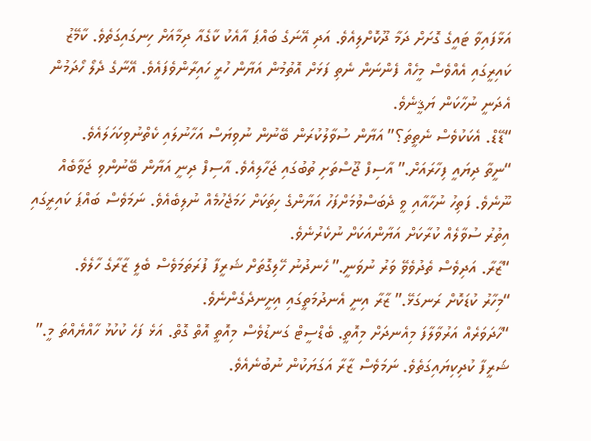އަޅާފައިވާ ޓައީގެ ގޮށަށް ދަމާ ދޫކޮށްލިއެވެ. އަދި އޭނަގެ ބައްޕަ އާއެކު ކާގެއާ ދިމާއަށް ހިނގައިގަތެވެ. ކާމޭޒު ކައިރީގައި އެއްވެސް މީހެއް ފެންނަން ނެތި ފަޅަށް އޮތުމުން އަޔާން ހުރީ ހައިރާންވެފައެވެ. އޭނާގެ ދެލޯ ހޯދަމުން އެދަނީ ނުހާކަން ޔަޤީނެވެ.
“ޑޭޑް. އެކަކުވެސް ނެތީތަ؟” އަޔާން ސުވާލުކުރަން ބޭނުން ނުވިޔަސް އަހާނުލައި ކެތްނުވިކަހަލައެވެ.
“ނީތާ ދިޔައީ ފިހާރައަށް.” އާސިފް ޖޫސްތަށި ތުބުގައި ޖަހާލިއެވެ. އާސިފް ދިނީ އަޔާން ބޭނުންވި ޖަވާބެއް ނޫނެވެ. ފަތިހު ނުހާއާއި ވީ ދެބަސްވުމަށްފަހު އަޔާންގެ ހިތަކަށް ހަމަޖެހުމެއް ނުލިބެއެވެ. ނަމަވެސް ބައްޕަ ކައިރީގައި އިތުރު ސުވާލެއް ކުރާކަށް އަޔާންއަކަށް ނުކެރުނެވެ.
“ޒާރާ. އަދިވެސް ތެދުވެވޭ ވަރު ނުވަނީ.” ހެނދުނު ހޭލިގޮތަށް ޝަރީފާ ފުރަތަމަވެސް ބެލީ ޒާރާގެ ހާލެވެ.
“މިހާރު ކުޑަކޮށް ރަނގަޅޭ.” ޒާރާ އިނީ އެނދުމަތީގައި އިށީނދެގެންނެވެ.
“ހާދަވަރެއް އަރުވާލާފަ މިއެނދަށް މިއޮތީ. ބެޑްސީޓް ގަނޑުވެސް މިއޮތީ އޮތް ގޮތް. އަޅެ ފަހެ ކުކުޅު ހާއްޔެއްތަ މީ.” ޝަރީފާ ކުދިކިޔައިގަތެވެ. ނަމަވެސް ޒާރާ އަގަޔަކުން ނުބުނެއެވެ.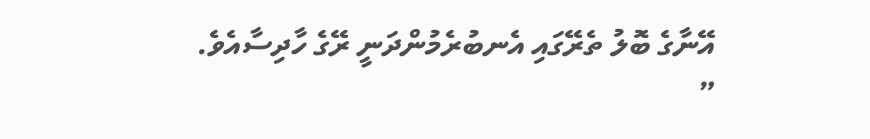އޭނާގެ ބޮލު ތެރޭގައި އެނބުރެމުންދަނީ ރޭގެ ހާދިސާއެވެ.
”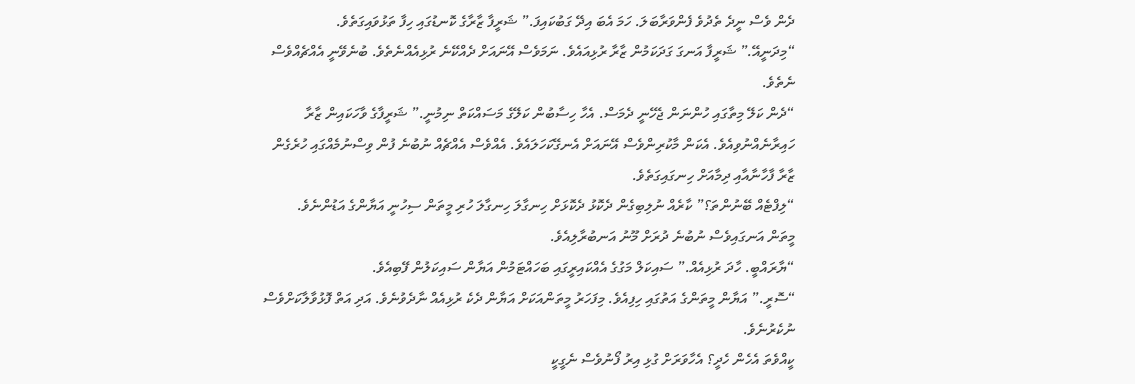ދެން ވެސް ނީދެ ތެދުވެ ފެންވަރާބަލަ. ހަމަ އެބަ އިދޭ ގަބުކައިފަ.” ޝަރީފާ ޒާރާގެ ކޮނޑުގައި ހިފާ ތަޅުވައިގަތެވެ.
“މިދަނީއޭ.” ޝަރީފާ އަނގަ ގަދަކަމުން ޒާރާ ރުޅިއައެވެ. ނަމަވެސް އޭނައަށް ދެއްކޭނެ ރުޅިއެއްނެތެވެ. ބުނެވޭނީ އެއްޗެއްވެސް ނެތެވެ.
“ދެން ކަލޭ މިތާގައި ހުންނަން ޖެހޭނީ ދެމަސް. އެހާ ހިސާބުން ކަލޭގެ މަސައްކަތް ނިމުނީ.” ޝަރީފާގެ ވާހަކައިން ޒާރާ ހައިރާނެއްނުވިއެވެ. އެކަން މާކުރިންވެސް އޭނައަށް އެނގޭކަހަލައެވެ. އެއްވެސް އެއްޗެއް ނުބުނެ ފުން ވިސްނުމެއްގައި ހުރެގެން ޒާރާ ފާހާނާއާއި ދިމާއަށް ހިނގައިގަތެވެ.
“ލިފްޓެއް ބޭނުންތަ؟” ކާރެއް ނުލިބިގެން ދެކޮޅު ދެކޮޅަށް ހިނގާލަ ހިނގާލަ ހުރި މީތަން ސިހުނީ އަޔާންގެ އަޑުންނެވެ.
މީތަން އަނގައިވެސް ނުބުނެ ދުރަށް މޫނު އަނބުރާލިއެވެ.
“ޔާރައްބީ. ހާދަ ރުޅިއެއް.” ސައިކަލް މަގުގެ އެއްކައިރީގައި ބަހައްޓަމުން އަޔާން ސައިކަލުން ފޭބިއެވެ.
“ސޮރީ.” އަޔާން މީތަންގެ އަތުގައި ހިފިއެވެ. މިފަހަރު މީތަންއަކަށް އަޔާން ދެކެ ރުޅިއެއް ނާދެވުނެވެ. އަދި އަތް ފޮޅުވާލާކަށްވެސް ނުކެރުނެވެ.
ކީއްވެތަ އެހެން ހެދީ؟ އެހާވަރަށް ގުޅި އިރު ފޯނުވެސް ނެގީކީ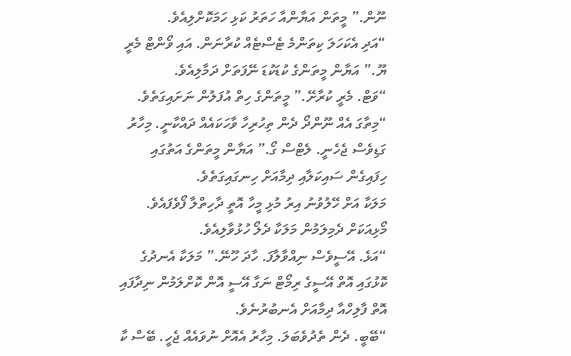ނޫން.” މީތަން އަޔާންއާ ހަތަރު ކަޅި ހަމަކޮށްލިއެވެ.
“އަދި އެކަހަލަ ކިތަންމެ ޓެސްޓެއް ކުރާނަން. އައި ވޯންޓް މެރީ ޔޫ.” އަޔާން މީތަންގެ ކުޑަކުޑަ ނޭފަތަށް ދަމާލިއެވެ.
“ވަޓް. މެރީ ކުރާށޭ.” މީތަންގެ ހިތް އުފަލުން ނަށައިގަތެވެ.
“މިތާގަ އެއް ނޫންދޯ ދެން ތިހުރިހާ ވާހަކައެއް ދައްކާނީ. މިހާރު ގަޑިވެސް ޖެހެނީ. ލެޓްސް ގޯ.” އަޔާން މީތަންގެ އަތުގައި ހިފައިގެން ސައިކަލާއި ދިމާއަށް ހިނގައިގަތެވެ.
މަލަކާ އަށް ހޭލުވުނު އިރު މުޅި މީހާ އޮތީ ދާހިތްލާ ފޯވެފައެވެ. މޯޅިއަކަށް ދެމިލަމުން މަލަކާ ދެލޯ ހުޅުވާލިއެވެ.
“އަޅެ. އޭސީވެސް ނިއްވާލާފަ. ހާދަ ހޫނޭ.” މަލަކާ އެނދުގެ ކޮޅުގައި އޮތް އޭސީގެ ރިމޯޓް ނަގާ އޭސީ އޮން ކޮށްލަމުން ނިދާފައި އޮތް ފާލިހްއާ ދިމާއަށް އެނބުރުނެވެ.
“ބޭބީ. ދެން ތެދުވެބަލަ. މިހާރު އެއޮށް ނުވައެއް ޖެހީ. ބޭސް ކާ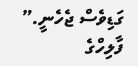ގަޑިވެސް ޖެހެނީ.” ފާލިހްގެ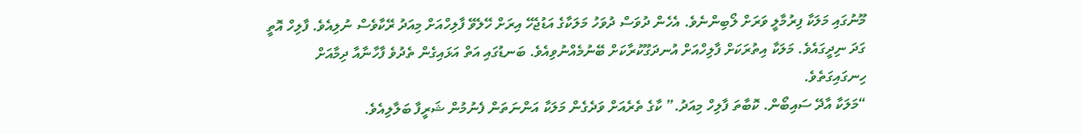މޫނުގައި މަލަކާ ފިރުމާލީ ވަރަށް ލޯބިންނެވެ. އެހެން ދުވަސް ދުވަހު މަލަކާގެ އަޑުޖެހޭ އިރަށް ހޭލެވޭ ފާލިހްއަށް މިއަދު ރޭކާވެސް ނުލިއެވެ. ފާލިހް އޮތީ ގަދަ ނިދީގައެވެ. މަލަކާ އިތުރަކަށް ފާލިހްއަށް އުނދަގޫކުރާކަށް ބޭނުމެއްނުވިއެވެ. ބަނޑުގައި އަތް އަޅައިގެން ތެދުވެ ފާހާނާއާ ދިމާއަށް ހިނގައިގަތެވެ.
“މަލަކާ އާދޭ ސައިބޯން. ކޮބާތަ ފާލިހް މިއަދު.” ކާގެ ތެރެއަށް ވަދެގެން މަލަކާ އަންނަތަން ފެނުމުން ޝަރީފާ ބަލާލިއެވެ.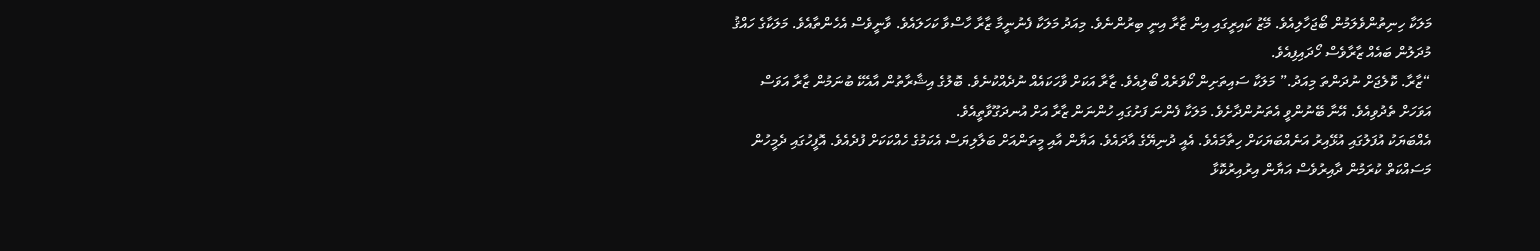މަލަކާ ހިނިތުންވެލަމުން ބޯޖަހާލިއެވެ. މޭޒު ކައިރީގައި އިން ޒާރާ އިނީ ބިރުންނެވެ. މިއަދު މަލަކާ ފެނުނީމާ ޒާރާ ހާސްވާ ކަހަލައެވެ. ވާނީވެސް އެހެންތާއެވެ. މަލަކާގެ ހައްޤު މުދަލުން ބައެއް ޒާރާވެސް ހޯދައިފިއެވެ.
“ޒާރާ. ކޮލެޖަށް ނުދަންތަ މިއަދު.” މަލަކާ ސައިތަށިން ކޯވަރެއް ބޯލިއެވެ. ޒާރާ އަކަށް ވާހަކައެއް ނުދެއްކުނެވެ. ބޮލުގެ އިޝާރާތުން އާއެކޭ ބުނަމުން ޒާރާ އަވަސް އަވަހަށް ތެދުވިއެވެ. އޭނާ ބޭނުންވީ އެތަނުންދާށެވެ. މަލަކާ ފެންނަ ފަށުގައި ހުންނަން ޒާރާ އަށް އުނދަގޫވާތީއެވެ.
އެއްބަޔަކު އުފަލުގައި އުޅޭއިރު އަނެއްބަޔަކަށް ހިތާމައެވެ. އެއީ ދުނިޔޭގެ އާދައެވެ. އަޔާން އާއި މީތަންއަށް ބަލާލިޔަސް އެކަމުގެ ހެއްކަކަށް ފުދެއެވެ. އޮފީހުގައި ދެމީހުން މަސައްކަތް ކުރަމުން ދާއިރުވެސް އަޔާން އިރުއިރުކޮޅާ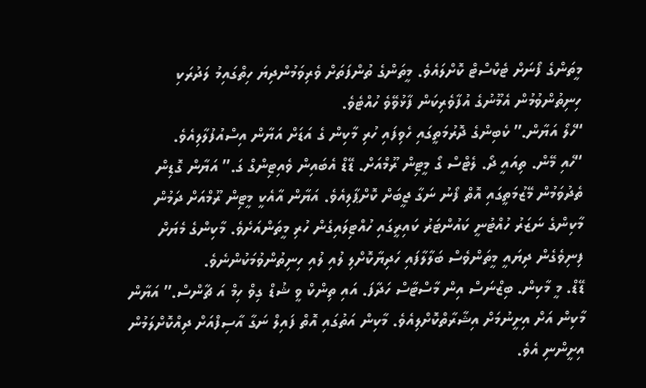މީތަންގެ ފޯނަށް ޓެކްސްޓް ކޮށްލައެވެ. މީތަންގެ ތުންފަތަށް ވެރިވަމުންދިޔަ ހިތްގައިމު ލަދުރަކި ހިނިތުންވުމުން އެމޫނުގެ އުފާވެރިކަން ފާޅުވޭވެ ހުއްޓެވެ.
“ހެލޯ އަޔާން.” ކެބިންގެ ދޮރުމަތީގައި ހެވިފައި ހުރި މާކިން ގެ އަޑަށް އަޔާން އިސްއުފުލާލިއެވެ.
“ހެއި މޭން. ތިއައީ ދޯ. ލެޓްސް ގޯ މީޓިން ރޫމްއަށް. ޑޭޑް އެބައިން ވެއިޓިންގް ގަ.” އަޔާން ގޮޑިން ތެދުވަމުން މޭޒުމަތީގައި އޮތް ފޯނު ނަގާ ޖީބަށް ކޮށްޕާލިއެވެ. އަޔާން އާއެކީ މީޓިން ރޫމްއަށް ދަމުން މާކިންގެ ނަޒަރު ހުއްޓުނީ ކައުންޓަރު ކައިރީގައި ހުއްޓިލައިގެން ހުރި މީތަންއަށެވެ. މާކިންގެ މެޔަށް ފިނިވެގެން ދިޔައީ މީތަންވެސް ބަލާލާފައި ހަދިޔާކޮށްލި ލުއި ލުއި ހިނިތުންވުމަކުންނެވެ.
ޑޭޑް. މީ މާކިން. ބިޒްނަސް އިން މާސްޓާސް ހަދާފަ. އައި ތިންކް ވީ ޝުޑް ގިވް ހިމް އަ ޗާންސް.” އަޔާން މާކިން އަށް އިށީނުމަށް އިޝާރާތްކޮށްލިއެވެ. މާކިން އަތުގައި އޮތް ފައިލް ނަގާ އާސިފްއަށް ދިއްކޮށްލަމުން އިށީންނި އެވެ.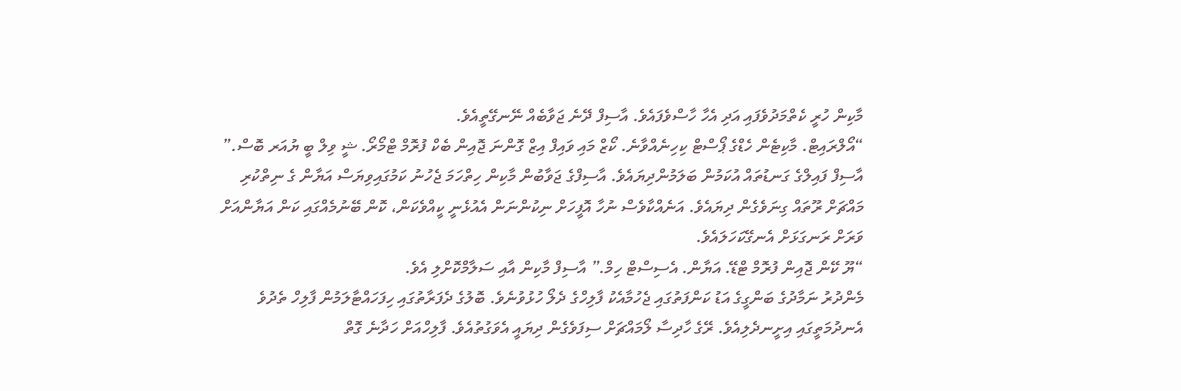މާކިން ހުރީ ކެތްމަދުވެފައި އަދި އެހާ ހާސްވެފައެވެ. އާސިފް ދޭނެ ޖަވާބެއް ނޭނގޭތީއެވެ.
“އޯލްރައިޓް. މާކިޓެން ހެޑްގެ ޕޯސްޓް ކިހިނެއްވާނެ. ކޯޒް މައި ވައިފް އިޒް ގޮންނަ ޖޮއިން ބެކް ފުރޮމް ޓްމޯރޯ. ޝީ ވިލް ބީ ޔުއަރ ބޮސް.” އާސިފް ފައިލްގެ ގަނޑުތައް އުކަމުން ބަލަމުންދިޔައެވެ. އާސިފްގެ ޖަވާބުން މާކިން ހިތްހަމަ ޖެހުނު ކަމުގައިވިޔަސް އަޔާން ގެ ނިތްކުރި މައްޗަށް ރޫތައް ގިނަވެގެން ދިޔައެވެ. އަނެއްކާވެސް ނުހާ އޮފީހަށް ނިކުންނަން އެއުޅެނީ ކީއްވެކަން، ކޮން ބޭނުމެއްގައި ކަން އަޔާންއަށް ވަރަށް ރަނގަޅަށް އެނގޭކަހަލައެވެ.
“ޔޫ ކޭން ޖޮއިން ފުރޮމް ޓްޑޭ. އަޔާން. އެސިސްޓް ހިމް.” އާސިފް މާކިން އާއި ސަލާމްކޮށްލި އެވެ.
މެންދުރު ނަމާދުގެ ބަންގީގެ އަޑު ކަންފަތުގައި ޖެހުމާއެކު ފާލިހްގެ ދެލޯ ހުޅުވުނެވެ. ބޮލުގެ ދެފަރާތުގައި ހިފަހައްޓާލަމުން ފާލިހް ތެދުވެ އެނދުމަތީގައި އިށީނދެލިއެވެ. ރޭގެ ހާދިސާ ލޯމައްޗަށް ސިފަވެގެން ދިޔައީ އެވަގުތުއެވެ. ފާލިހްއަށް ހަދާނެ ގޮތް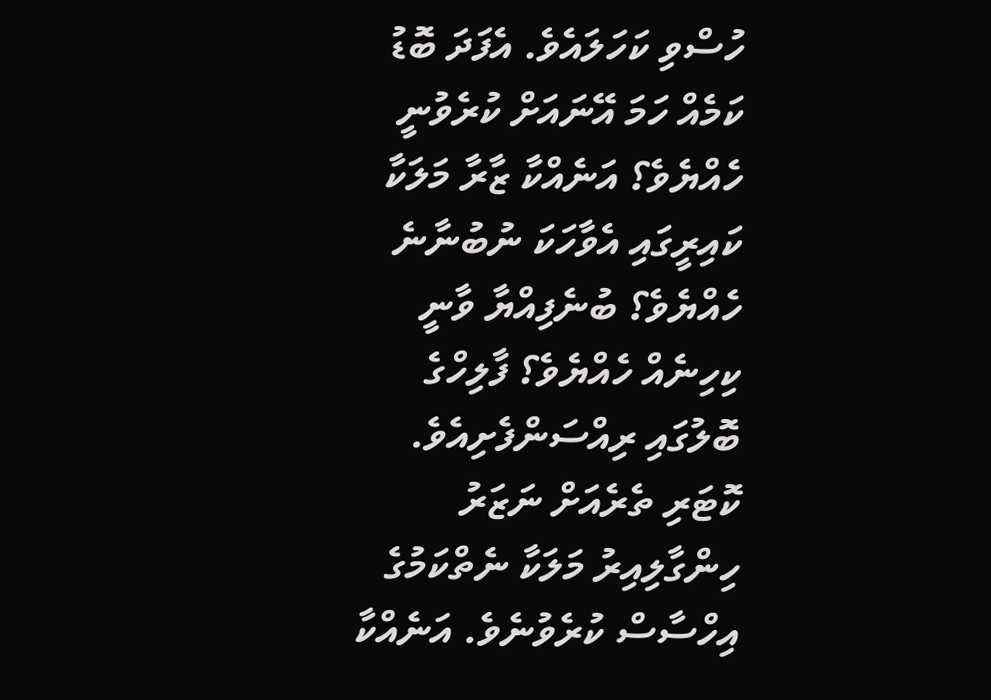ހުސްވި ކަހަލައެވެ. އެފަދަ ބޮޑު ކަމެއް ހަމަ އޭނައަށް ކުރެވުނީ ހެއްޔެވެ؟ އަނެއްކާ ޒާރާ މަލަކާ ކައިރީގައި އެވާހަކަ ނުބުނާނެ ހެއްޔެވެ؟ ބުނެފިއްޔާ ވާނީ ކިހިނެއް ހެއްޔެވެ؟ ފާލިހްގެ ބޮލުގައި ރިއްސަންފެށިއެވެ. ކޮޓަރި ތެރެއަށް ނަޒަރު ހިންގާލިއިރު މަލަކާ ނެތްކަމުގެ އިހްސާސް ކުރެވުނެވެ. އަނެއްކާ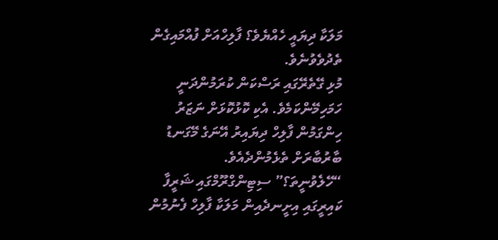މަލަކާ ދިޔައީ ހެއްޔެވެ؟ ފާލިހްއަށް ފުއްމައިގެން ތެދުވެވުނެވެ.
މުޅި ގޭތެރޭގައި ރަސްކަން ކުރަމުންދަނީ ހަމަހިމޭންކަމެވެ. އެކި ކޮޅުކޮޅަށް ނަޒަރު ހިންގަމުން ފާލިހް ދިޔައިރު އޭނަގެ މޭގަނޑު ބާރުބާރަށް ތެޅެމުންދެއެވެ.
“ހޭލެވުނީތަ؟” ސިޓިންގްރޫމްގައި ޝަރީފާ ކައިރީގައި އިށީނދެއިން މަލަކާ ފާލިހް ފެނުމުން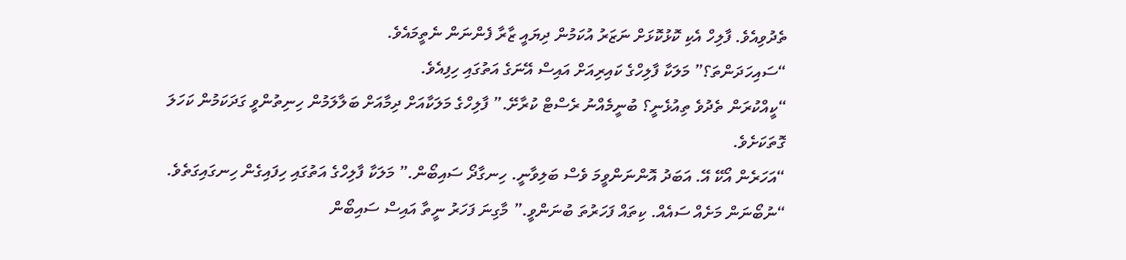ތެދުވިއެވެ. ފާލިހް އެކި ކޮޅުކޮޅަށް ނަޒަރު އުކަމުން ދިޔައީ ޒާރާ ފެންނަން ނެތީމައެވެ.
“ސައިހަދަންތަ؟” މަލަކާ ފާލިހްގެ ކައިރިއަށް އައިސް އޭނަގެ އަތުގައި ހިފިއެވެ.
“ކީއްކުރަން ތެދުވެ ތިއުޅެނީ؟ ބުނީމެއްނު ރެސްޓް ކުރާށޭ.” ފާލިހްގެ މަލަކާއަށް ދިމާއަށް ބަލާލަމުން ހިނިތުންވީ ގަދަކަމުން ކަހަލަ ގޮތަކަށެވެ.
“އަހަރެން އޯކޭ އޭ. އަބަދު އޮންނަންވީމަ ވެސް ބަލިވާނީ. ހިނގާދޯ ސައިބޯން.” މަލަކާ ފާލިހްގެ އަތުގައި ހިފައިގެން ހިނގައިގަތެވެ.
“ނުބޯނަން މަށެއް ސައެއް. ކިތައް ފަހަރުތަ ބުނަންވީ.” މާގިނަ ފަހަރު ނީތާ އައިސް ސައިބޯން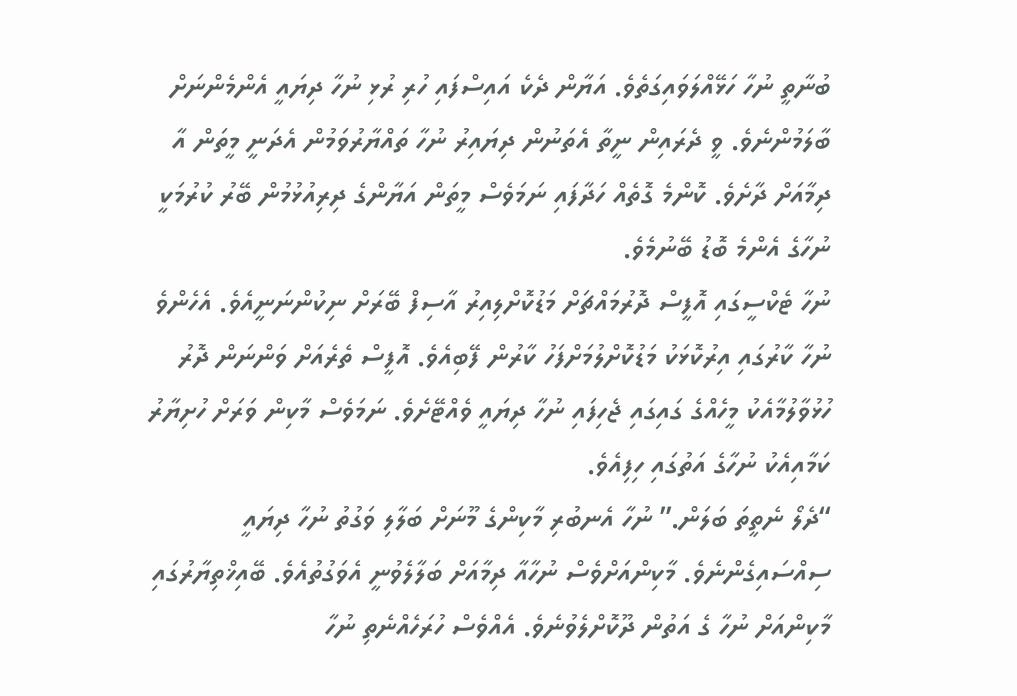ބުނާތީ ނުހާ ހަޅޭއްލަވައިގަތެވެ. އަޔާން ދެކެ އައިސްފައި ހުރި ރުޅި ނުހާ ދިޔައީ އެންމެންނަށް ބާލަމުންނެވެ. ވީ ދެރައިން ނީތާ އެތަނުން ދިޔައިރު ނުހާ ތައްޔާރުވަމުން އެދަނީ މީތަން އާ ދިމާއަށް ދާށެވެ. ކޮންމެ ގޮތެއް ހަދާފައި ނަމަވެސް މީތަން އަޔާންގެ ދިރިއުޅުމުން ބޭރު ކުރުމަކީ ނުހާގެ އެންމެ ބޮޑު ބޭނުމެވެ.
ނުހާ ޓެކްސީގައި އޮފީސް ދޮރުމައްޗަށް މަޑުކޮށްލިއިރު އާސިފް ބޭރަށް ނިކުންނަނީއެވެ. އެހެންވެ ނުހާ ކާރުގައި އިރުކޮޅަކު މަޑުކޮށްލުމަށްފަހު ކާރުން ފޭބިއެވެ. އޮފީސް ތެރެއަށް ވަންނަން ދޮރު ހުޅުވާލުމާއެކު މީހެއްގެ ގައިގައި ޖެހިފައި ނުހާ ދިޔައީ ވެއްޓޭށެވެ. ނަމަވެސް މާކިން ވަރަށް ހުށިޔާރު ކަމާއިއެކު ނުހާގެ އަތުގައި ހިފިއެވެ.
“ދެލޯ ނެތީތަ ބަލަން.” ނުހާ އެނބުރި މާކިންގެ މޫނަށް ބަލާލި ވަގުތު ނުހާ ދިޔައީ ސިއްސައިގެންނެވެ. މާކިންއަށްވެސް ނުހާއާ ދިމާއަށް ބަލާލެވުނީ އެވަގުތުއެވެ. ބޭއިޚްތިޔާރުގައި މާކިންއަށް ނުހާ ގެ އަތުން ދޫކޮށްލެވުނެވެ. އެއްވެސް ހުރަހެއްނެތި ނުހާ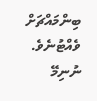ބިންމައްޗަށް ވެއްޓުނެވެ.
ނުނިމޭ